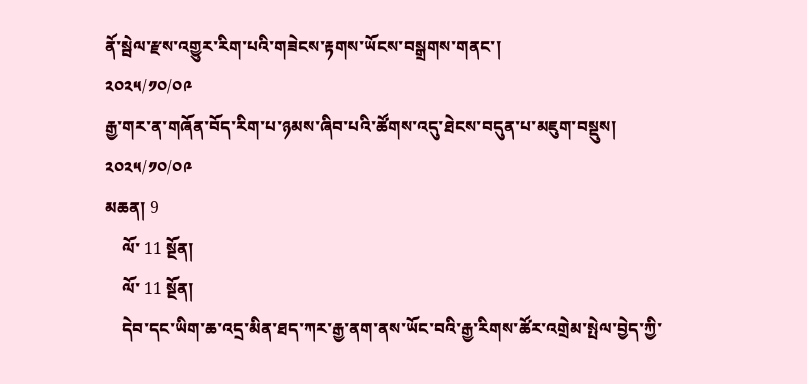ནོ་སྦེལ་རྫས་འགྱུར་རིག་པའི་གཟེངས་རྟགས་ཡོངས་བསྒྲགས་གནང་།
༢༠༢༥/༡༠/༠༩
རྒྱ་གར་ན་གཞོན་བོད་རིག་པ་ཉམས་ཞིབ་པའི་ཚོགས་འདུ་ཐེངས་བདུན་པ་མཇུག་བསྡུས།
༢༠༢༥/༡༠/༠༩
མཆན། 9
    ལོ་ 11 སྔོན།
    ལོ་ 11 སྔོན།
    དེབ་དང་ཡིག་ཆ་འདྲ་མིན་ཐད་ཀར་རྒྱ་ནག་ནས་ཡོང་བའི་རྒྱ་རིགས་ཚོར་འགྲེམ་སྤེལ་བྱེད་ཀྱི་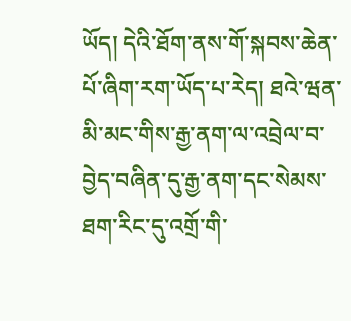ཡོད། དེའི་ཐོག་ནས་གོ་སྐབས་ཆེན་པོ་ཞིག་རག་ཡོད་པ་རེད། ཐའེ་ཝན་མི་མང་གིས་རྒྱ་ནག་ལ་འབྲེལ་བ་བྱེད་བཞིན་དུ་རྒྱ་ནག་དང་སེམས་ཐག་རིང་དུ་འགྲོ་གི་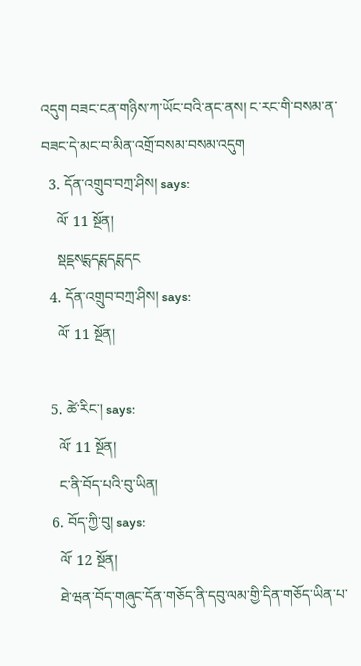འདུག བཟང་ངན་གཉིས་ཀ་ཡོང་བའི་ནང་ནས། ང་རང་གི་བསམ་ན་བཟང་དེ་མང་བ་མིན་འགྲོ་བསམ་བསམ་འདུག
  3. དོན་འགྲུབ་བཀྲ་ཤིས། says:
    ལོ་ 11 སྔོན།
    སྡངྡསངྶདངྶདངྶདང
  4. དོན་འགྲུབ་བཀྲ་ཤིས། says:
    ལོ་ 11 སྔོན།

  5. ཚེ་རིང་། says:
    ལོ་ 11 སྔོན།
    ང་ནི་བོད་པའི་བུ་ཡིན།
  6. བོད་ཀྱི་བུ། says:
    ལོ་ 12 སྔོན།
    ཐེ་ཝན་བོད་གཞུང་དོན་གཅོད་ནི་དབུ་ལམ་གྱི་དིན་གཅོད་ཡིན་པ་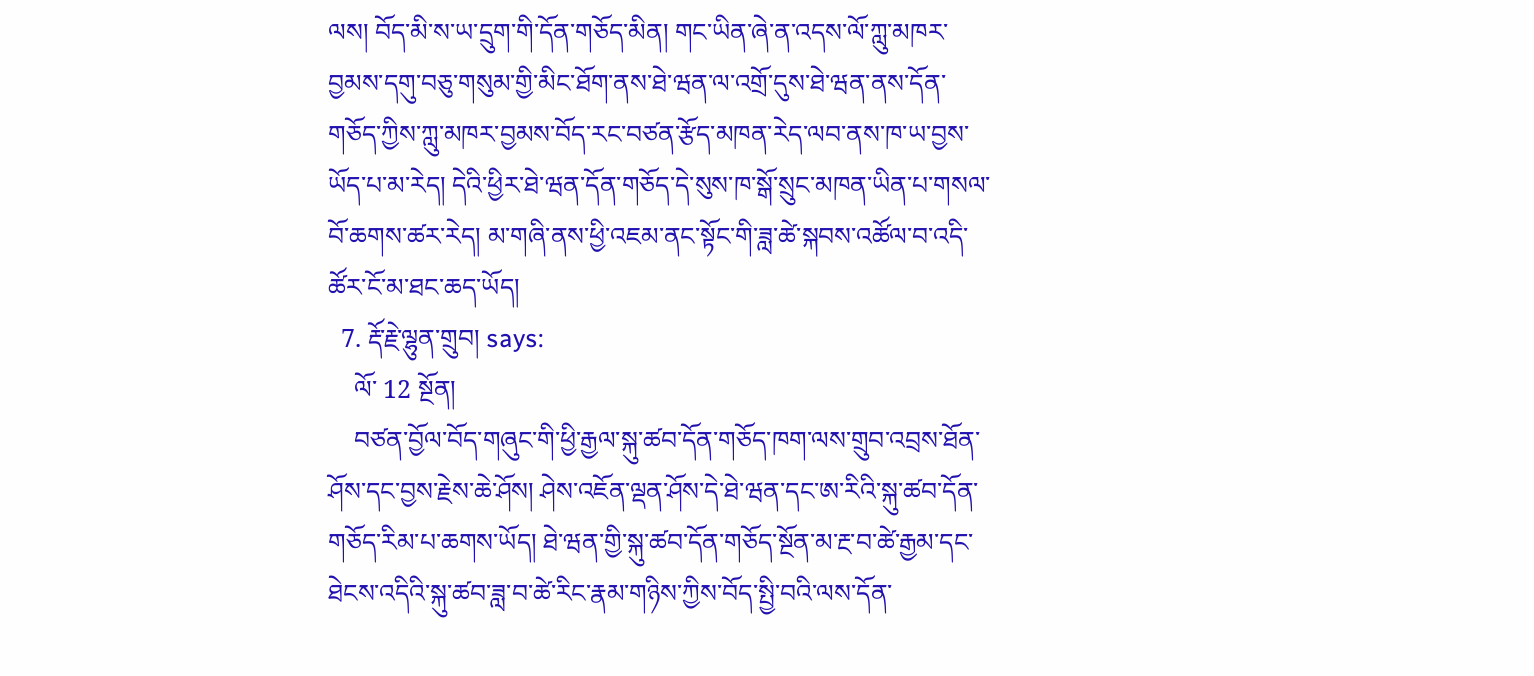ལས། བོད་མི་ས་ཡ་དྲུག་གི་དོན་གཅོད་མིན། གང་ཡིན་ཞེ་ན་འདས་ལོ་ཀླུ་མཁར་བྱམས་དགུ་བཅུ་གསུམ་གྱི་མིང་ཐོག་ནས་ཐེ་ཝན་ལ་འགྲོ་དུས་ཐེ་ཝན་ནས་དོན་གཅོད་ཀྱིས་ཀླུ་མཁར་བྱམས་བོད་རང་བཙན་རྩོད་མཁན་རེད་ལབ་ནས་ཁ་ཡ་བྱས་ཡོད་པ་མ་རེད། དེའི་ཕྱིར་ཐེ་ཝན་དོན་གཅོད་དེ་སུས་ཁ་སྒོ་སྲུང་མཁན་ཡིན་པ་གསལ་བོ་ཆགས་ཚར་རེད། མ་གཞི་ནས་ཕྱི་འཇམ་ནང་སྟོང་གི་ཟླ་ཚེ་སྐབས་འཚོལ་བ་འདི་ཚོར་ངོ་མ་ཐང་ཆད་ཡོད།
  7. རྡོ་རྗེ་ལྷུན་གྲུབ། says:
    ལོ་ 12 སྔོན།
    བཙན་བྱོལ་བོད་གཞུང་གི་ཕྱི་རྒྱལ་སྐུ་ཚབ་དོན་གཅོད་ཁག་ལས་གྲུབ་འབྲས་ཐོན་ཤོས་དང་བྱས་རྗེས་ཆེ་ཤོས། ཤེས་འཇོན་ལྡན་ཤོས་དེ་ཐེ་ཝན་དང་ཨ་རིའི་སྐུ་ཚབ་དོན་གཅོད་རིམ་པ་ཆགས་ཡོད། ཐེ་ཝན་གྱི་སྐུ་ཚབ་དོན་གཅོད་སྔོན་མ་རྔ་བ་ཚེ་རྒྱམ་དང་ཐེངས་འདིའི་སྐུ་ཚབ་ཟླ་བ་ཚེ་རིང་རྣམ་གཉིས་ཀྱིས་བོད་སྤྱི་བའི་ལས་དོན་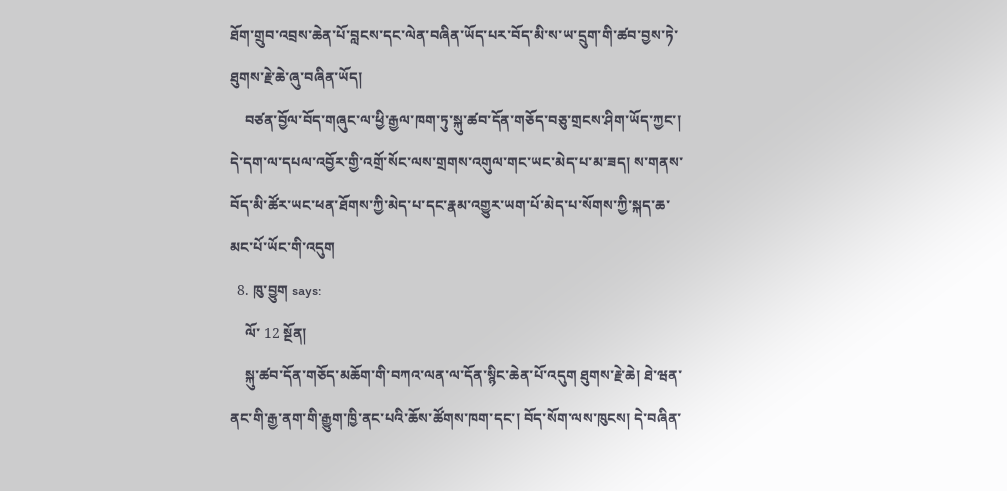ཐོག་གྲུབ་འབྲས་ཆེན་པོ་བླངས་དང་ལེན་བཞིན་ཡོད་པར་བོད་མི་ས་ཡ་དྲུག་གི་ཚབ་བྱས་ཏེ་ཐུགས་རྗེ་ཆེ་ཞུ་བཞིན་ཡོད།
    བཙན་བྱོལ་བོད་གཞུང་ལ་ཕྱི་རྒྱལ་ཁག་ཏུ་སྐུ་ཚབ་དོན་གཅོད་བཅུ་གྲངས་ཤིག་ཡོད་ཀྱང་། དེ་དག་ལ་དཔལ་འབྱོར་གྱི་འགྲོ་སོང་ལས་གྲགས་འགུལ་གང་ཡང་མེད་པ་མ་ཟད། ས་གནས་བོད་མི་ཚོར་ཡང་ཕན་ཐོགས་ཀྱི་མེད་པ་དང་རྣམ་འགྱུར་ཡག་པོ་མེད་པ་སོགས་ཀྱི་སྐད་ཆ་མང་པོ་ཡོང་གི་འདུག
  8. ཁུ་བྱུག says:
    ལོ་ 12 སྔོན།
    སྐུ་ཚབ་དོན་གཅོད་མཆོག་གི་བཀའ་ལན་ལ་དོན་སྙིང་ཆེན་པོ་འདུག ཐུགས་རྗེ་ཆེ། ཐེ་ཝན་ནང་གི་རྒྱ་ནག་གི་རྒྱུག་ཁྱི་ནང་པའི་ཆོས་ཚོགས་ཁག་དང་། བོད་སོག་ལས་ཁུངས། དེ་བཞིན་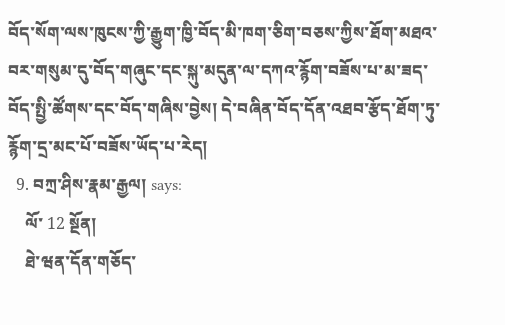བོད་སོག་ལས་ཁུངས་ཀྱི་རྒྱུག་ཁྱི་བོད་མི་ཁག་ཅིག་བཅས་ཀྱིས་ཐོག་མཐའ་བར་གསུམ་དུ་བོད་གཞུང་དང་སྐུ་མདུན་ལ་དཀའ་རྙོག་བཟོས་པ་མ་ཟད་བོད་སྤྱི་ཚོགས་དང་བོད་གཞིས་བྱེས། དེ་བཞིན་བོད་དོན་འཐབ་རྩོད་ཐོག་ཏུ་རྙོག་དྲ་མང་པོ་བཟོས་ཡོད་པ་རེད།
  9. བཀྲ་ཤིས་རྣམ་རྒྱལ། says:
    ལོ་ 12 སྔོན།
    ཐེ་ཝན་དོན་གཅོད་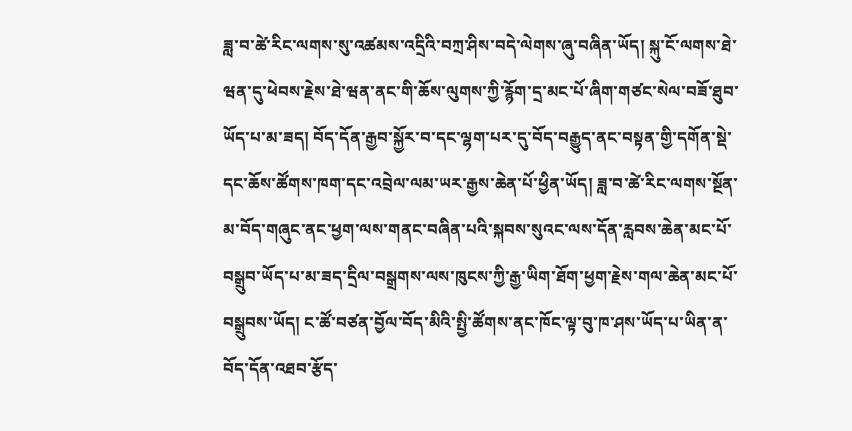ཟླ་བ་ཚེ་རིང་ལགས་སུ་འཚམས་འདྲིའི་བཀྲ་ཤིས་བདེ་ལེགས་ཞུ་བཞིན་ཡོད། སྐུ་ངོ་ལགས་ཐེ་ཝན་དུ་ཕེབས་རྗེས་ཐེ་ཝན་ནང་གི་ཆོས་ལུགས་ཀྱི་རྙོག་དྲ་མང་པོ་ཞིག་གཙང་སེལ་བཟོ་ཐུབ་ཡོད་པ་མ་ཟད། བོད་དོན་རྒྱབ་སྐྱོར་བ་དང་ལྷག་པར་དུ་བོད་བརྒྱུད་ནང་བསྟན་གྱི་དགོན་སྡེ་དང་ཆོས་ཚོགས་ཁག་དང་འབྲེལ་ལམ་ཡར་རྒྱས་ཆེན་པོ་ཕྱིན་ཡོད། ཟླ་བ་ཚེ་རིང་ལགས་སྔོན་མ་བོད་གཞུང་ནང་ཕྱག་ལས་གནང་བཞིན་པའི་སྐབས་སུའང་ལས་དོན་རླབས་ཆེན་མང་པོ་བསྒྲུབ་ཡོད་པ་མ་ཟད་དྲིལ་བསྒྲགས་ལས་ཁུངས་ཀྱི་རྒྱ་ཡིག་ཐོག་ཕྱག་རྗེས་གལ་ཆེན་མང་པོ་བསྒྲུབས་ཡོད། ང་ཚོ་བཙན་བྱོལ་བོད་མིའི་སྤྱི་ཚོགས་ནང་ཁོང་ལྟ་བུ་ཁ་ཤས་ཡོད་པ་ཡིན་ན་བོད་དོན་འཐབ་རྩོད་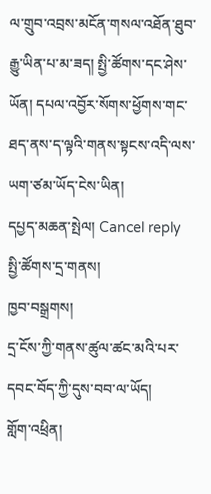ལ་གྲུབ་འབྲས་མངོན་གསལ་འཐོན་ཐུབ་རྒྱུ་ཡིན་པ་མ་ཟད། སྤྱི་ཚོགས་དང་ཤེས་ཡོན། དཔལ་འབྱོར་སོགས་ཕྱོགས་གང་ཐད་ནས་ད་ལྟའི་གནས་སྟངས་འདི་ལས་ཡག་ཙམ་ཡོད་ངེས་ཡིན།
དཔྱད་མཆན་སྤེལ། Cancel reply
སྤྱི་ཚོགས་དྲ་གནས།
ཁྱབ་བསྒྲགས།
དྲ་ངོས་ཀྱི་གནས་ཚུལ་ཚང་མའི་པར་དབང་བོད་ཀྱི་དུས་བབ་ལ་ཡོད།
གློག་འཕྲིན།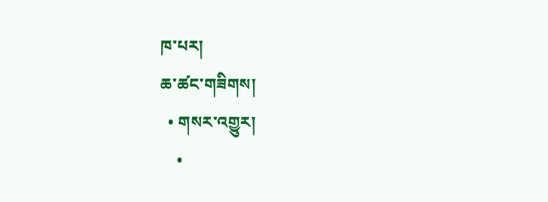ཁ་པར།
ཆ་ཚང་གཟིགས།
  • གསར་འགྱུར།
    •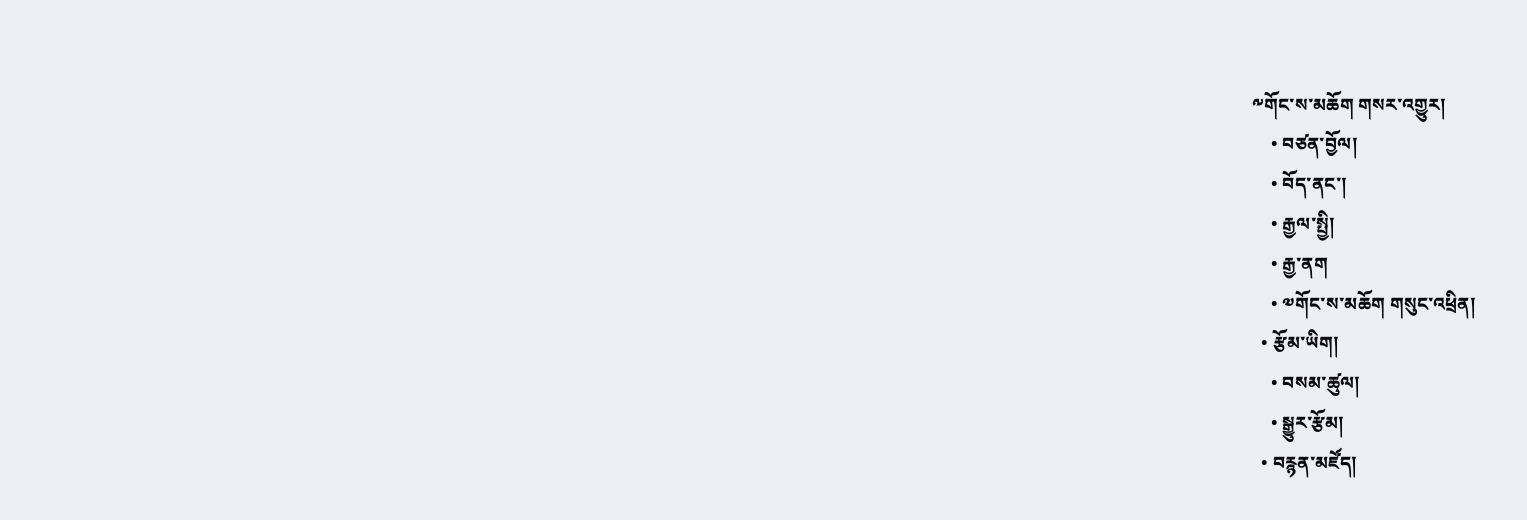༸གོང་ས་མཆོག གསར་འགྱུར།
    • བཙན་བྱོལ།
    • བོད་ནང་།
    • རྒྱལ་སྤྱི།
    • རྒྱ་ནག
    • ༧གོང་ས་མཆོག གསུང་འཕྲིན།
  • རྩོམ་ཡིག།
    • བསམ་ཚུལ།
    • སྒྱུར་རྩོམ།
  • བརྙན་མཛོད།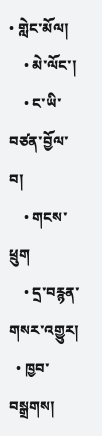• གླེང་མོལ།
    • མེ་ལོང་།
    • ང་ཡི་བཙན་བྱོལ་བ།
    • གངས་ཕྲུག
    • དྲ་བརྙན་གསར་འགྱུར།
  • ཁྱབ་བསྒྲགས།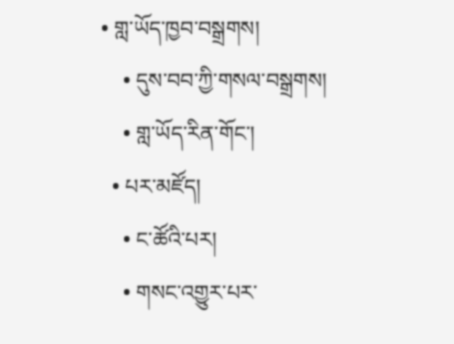• གླ་ཡོད་ཁྱབ་བསྒྲགས།
    • དུས་བབ་ཀྱི་གསལ་བསྒྲགས།
    • གླ་ཡོད་རིན་གོང་།
  • པར་མཛོད།
    • ང་ཚོའི་པར།
    • གསང་འགྱུར་པར་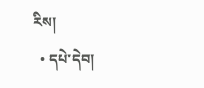རིས།
  • དཔེ་དེབ།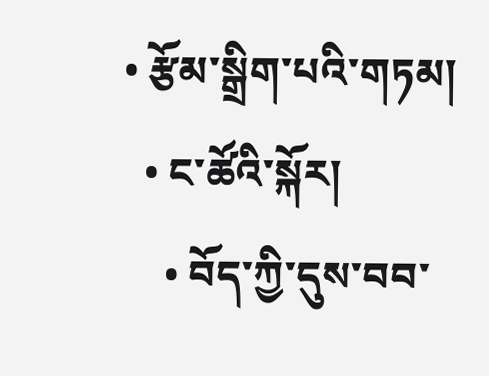• རྩོམ་སྒྲིག་པའི་གཏམ།
  • ང་ཚོའི་སྐོར།
    • བོད་ཀྱི་དུས་བབ་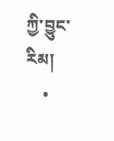ཀྱི་བྱུང་རིམ།
    •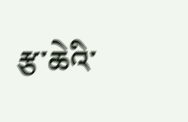རྩ་ཆེའི་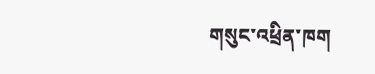གསུང་འཕྲིན་ཁག